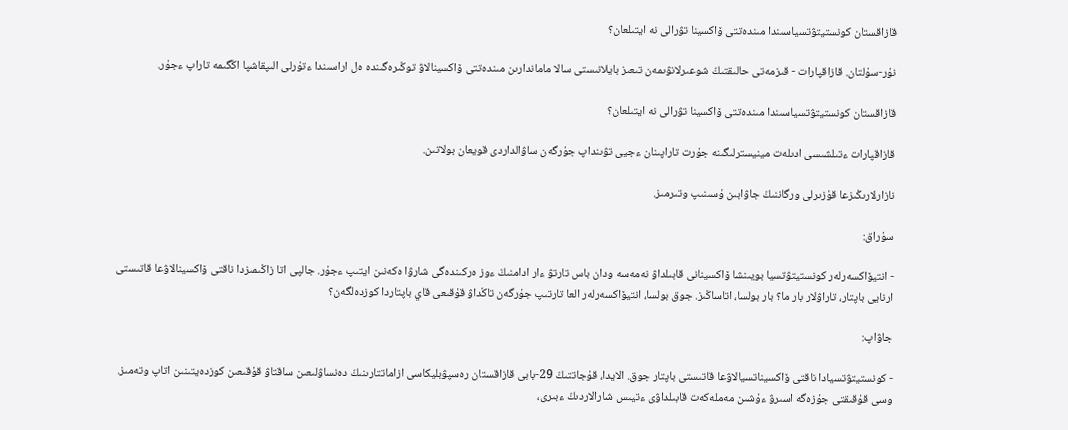قازاقستان كونستيتۋتسياسىندا مىندەتتى ۆاكسينا تۋرالى نە ايتىلعان؟

نۇر-سۇلتان. قازاقپارات - قىزمەتى حالىقتىڭ شوعىرلانۋىمەن تىعىز بايلانىستى سالا ماماندارىن مىندەتتى ۆاكسينالاۋ توڭىرەگىندە ەل اراسىندا ءتۇرلى الىپقاشپا اڭگىمە تاراپ ءجۇر.

قازاقستان كونستيتۋتسياسىندا مىندەتتى ۆاكسينا تۋرالى نە ايتىلعان؟

قازاقپارات ءتىلشىسى ادىلەت مينيسترلىگىنە جۇرت تاراپىنان ءجيى تۋىنداپ جۇرگەن ساۋالداردى قويعان بولاتىن.

نازارلارىڭىزعا قۇزىرلى ورگاننىڭ جاۋابىن ۇسىنىپ وتىرمىز.

سۇراق:

- انتيۆاكسەرلەر كونستيتۋتسيا بويىنشا ۆاكسينانى قابىلداۋ نەمەسە ودان باس تارتۋ ءار ادامنىڭ ءوز ەركىندەگى شارۋا ەكەنىن ايتىپ ءجۇر. جالپى اتا زاڭىمىزدا ناقتى ۆاكسينالاۋعا قاتىستى ارنايى باپتار، تاراۋلار بار ما؟ بار بولسا، اتاساڭىز. جوق بولسا، انتيۆاكسەرلەر العا تارتىپ جۇرگەن تاڭداۋ قۇقىعى قاي باپتاردا كوزدەلگەن؟

جاۋاپ:

- كونستيتۋتسيادا ناقتى ۆاكسيناتسيالاۋعا قاتىستى باپتار جوق. الايدا، قۇجاتتىڭ 29-بابى قازاقستان رەسپۋبليكاسى ازاماتتارىنىڭ دەنساۋلىعىن ساقتاۋ قۇقىعىن كوزدەيتىنىن اتاپ وتەمىز. وسى قۇقىقتى جۇزەگە اسىرۋ ءۇشىن مەملەكەت قابىلداۋى ءتيىس شارالاردىڭ ءبىرى،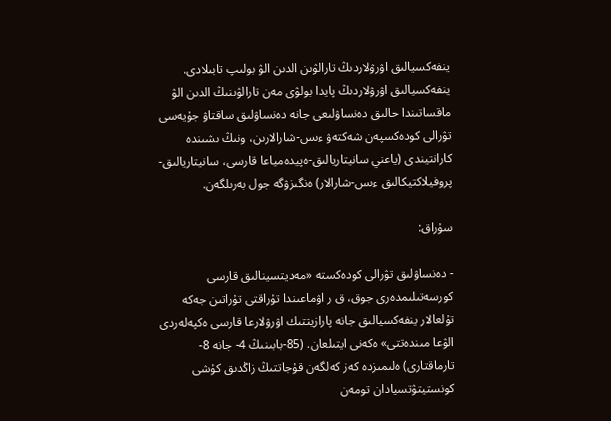ينفەكسيالىق اۋرۋلاردىڭ تارالۋىن الدىن الۋ بولىپ تابىلادى. ينفەكسيالىق اۋرۋلاردىڭ پايدا بولۋى مەن تارالۋىنىڭ الدىن الۋ ماقساتىندا حالىق دەنساۋلىعى جانە دەنساۋلىق ساقتاۋ جۇيەسى تۋرالى كودەكسپەن شەكتەۋ ءىس-شارالارىن، ونىڭ ىشىندە كارانتيندى (ياعني سانيتاريالىق-ەپيدەمياعا قارسى، سانيتاريالىق-پروفيلاكتيكالىق ءىس-شارالار) ەنگىزۋگە جول بەرىلگەن.

سۇراق:

- دەنساۋلىق تۋرالى كودەكستە «مەديتسينالىق قارسى كورسەتىلىمدەرى جوق، ق ر اۋماعىندا تۇراقتى تۇراتىن جەكە تۇلعالار ينفەكسيالىق جانە پارازيتتىك اۋرۋلارعا قارسى ەكپەلەردى الۋعا مىندەتتى» ەكەنى ايتىلعان. (85-بابىنىڭ 4- جانە 8-تارماقتارى) ەلىمىزدە كەز كەلگەن قۇجاتتىڭ زاڭدىق كۇشى كونستيتۋتسيادان تومەن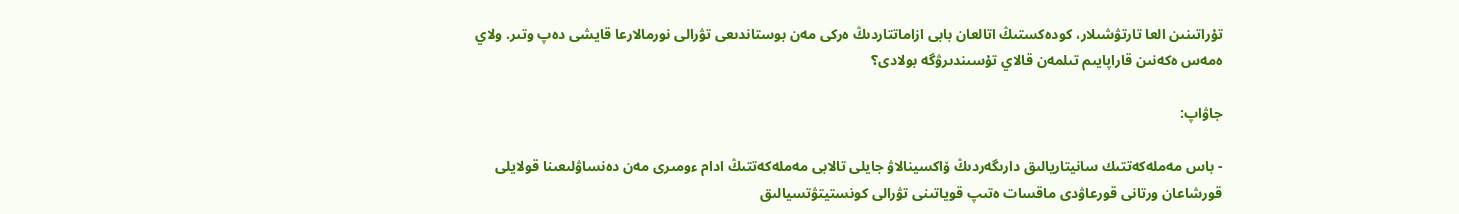تۇراتىنىن العا تارتۋشىلار، كودەكستىڭ اتالعان بابى ازاماتتاردىڭ ەركى مەن بوستاندىعى تۋرالى نورمالارعا قايشى دەپ وتىر. ولاي ەمەس ەكەنىن قاراپايىم تىلمەن قالاي تۇسىندىرۋگە بولادى؟

جاۋاپ:

- باس مەملەكەتتىك سانيتاريالىق دارىگەردىڭ ۆاكسينالاۋ جايلى تالابى مەملەكەتتىڭ ادام ءومىرى مەن دەنساۋلىعىنا قولايلى قورشاعان ورتانى قورعاۋدى ماقسات ەتىپ قوياتىنى تۋرالى كونستيتۋتسيالىق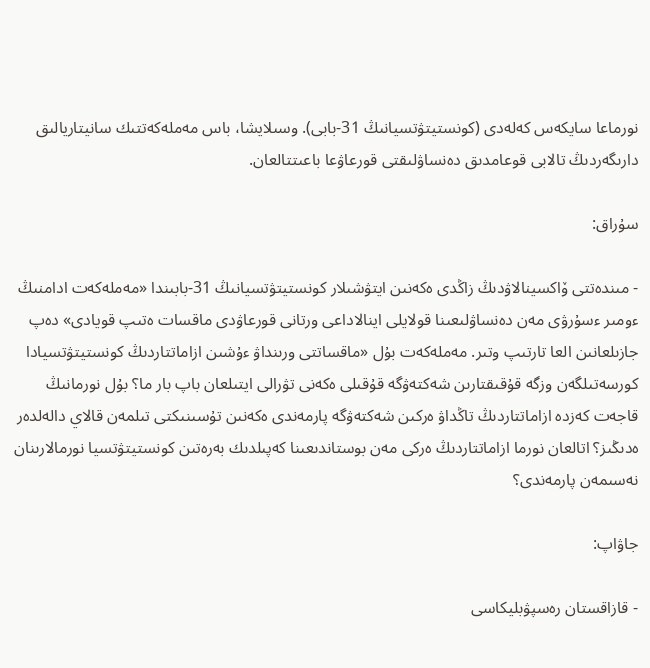نورماعا سايكەس كەلەدى (كونستيتۋتسيانىڭ 31-بابى). وسىلايشا، باس مەملەكەتتىك سانيتاريالىق دارىگەردىڭ تالابى قوعامدىق دەنساۋلىقتى قورعاۋعا باعىتتالعان.

سۇراق:

- مىندەتتى ۆاكسينالاۋدىڭ زاڭدى ەكەنىن ايتۋشىلار كونستيتۋتسيانىڭ 31-بابىندا «مەملەكەت ادامنىڭ ءومىر ءسۇرۋى مەن دەنساۋلىعىنا قولايلى اينالاداعى ورتانى قورعاۋدى ماقسات ەتىپ قويادى» دەپ جازىلعانىن العا تارتىپ وتىر. مەملەكەت بۇل «ماقساتتى ورىنداۋ ءۇشىن ازاماتتاردىڭ كونستيتۋتسيادا كورسەتىلگەن وزگە قۇقىقتارىن شەكتەۋگە قۇقىلى ەكەنى تۋرالى ايتىلعان باپ بار ما؟ بۇل نورمانىڭ قاجەت كەزدە ازاماتتاردىڭ تاڭداۋ ەركىن شەكتەۋگە پارمەندى ەكەنىن تۇسىنىكتى تىلمەن قالاي دالەلدەر ەدىڭىز؟ اتالعان نورما ازاماتتاردىڭ ەركى مەن بوستاندىعىنا كەپىلدىك بەرەتىن كونستيتۋتسيا نورمالارىنان نەسىمەن پارمەندى؟

جاۋاپ:

- قازاقستان رەسپۋبليكاسى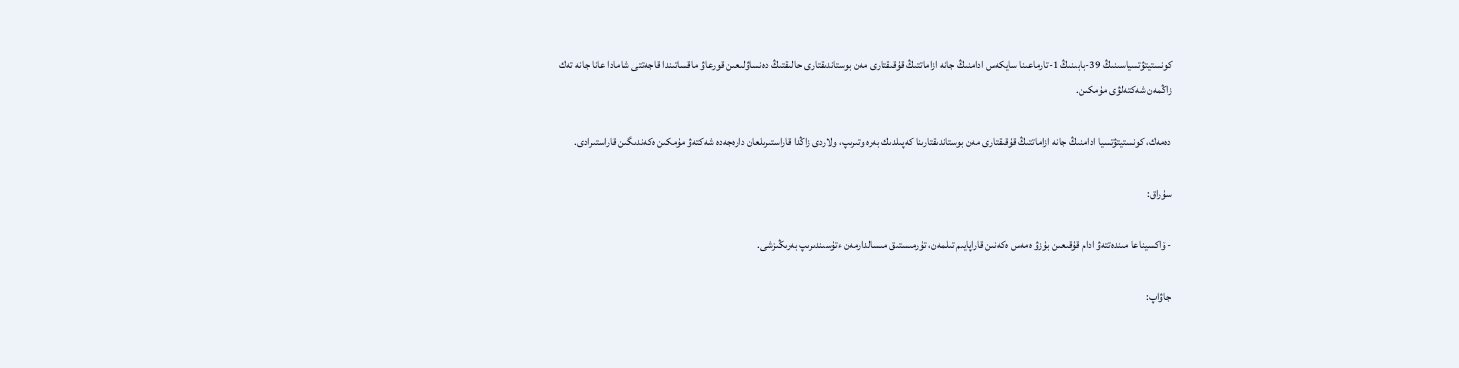كونستيتۋتسياسىنىڭ 39-بابىنىڭ 1-تارماعىنا سايكەس ادامنىڭ جانە ازاماتتىڭ قۇقىقتارى مەن بوستاندىقتارى حالىقتىڭ دەنساۋلىعىن قورعاۋ ماقساتىندا قاجەتتى شامادا عانا جانە تەك زاڭمەن شەكتەلۋى مۇمكىن.

دەمەك، كونستيتۋتسيا ادامنىڭ جانە ازاماتتىڭ قۇقىقتارى مەن بوستاندىقتارىنا كەپىلدىك بەرە وتىرىپ، ولاردى زاڭدا قاراستىرىلعان دارەجەدە شەكتەۋ مۇمكىن ەكەندىگىن قاراستىرادى.

سۇراق:

- ۆاكسيناعا مىندەتتەۋ ادام قۇقىعىن بۇزۋ ەمەس ەكەنىن قاراپايىم تىلمەن، تۇرمىستىق مىسالدارمەن ءتۇسىندىرىپ بەرىڭىزشى.

جاۋاپ: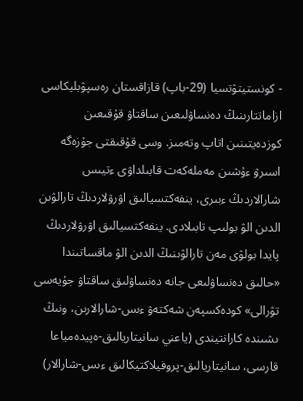- كونستيتۋتسيا (29-باپ) قازاقستان رەسپۋبليكاسى ازاماتتارىنىڭ دەنساۋلىعىن ساقتاۋ قۇقىعىن كوزدەيتىنىن اتاپ وتەمىز. وسى قۇقىقتى جۇزەگە اسىرۋ ءۇشىن مەملەكەت قابىلداۋى ءتيىس شارالاردىڭ ءبىرى، ينفەكتسيالىق اۋرۋلاردىڭ تارالۋىن الدىن الۋ بولىپ تابىلادى. ينفەكتسيالىق اۋرۋلاردىڭ پايدا بولۋى مەن تارالۋىنىڭ الدىن الۋ ماقساتىندا «حالىق دەنساۋلىعى جانە دەنساۋلىق ساقتاۋ جۇيەسى تۋرالى» كودەكسپەن شەكتەۋ ءىس-شارالارىن، ونىڭ ىشىندە كارانتيندى (ياعني سانيتاريالىق-ەپيدەمياعا قارسى، سانيتاريالىق-پروفيلاكتيكالىق ءىس-شارالار)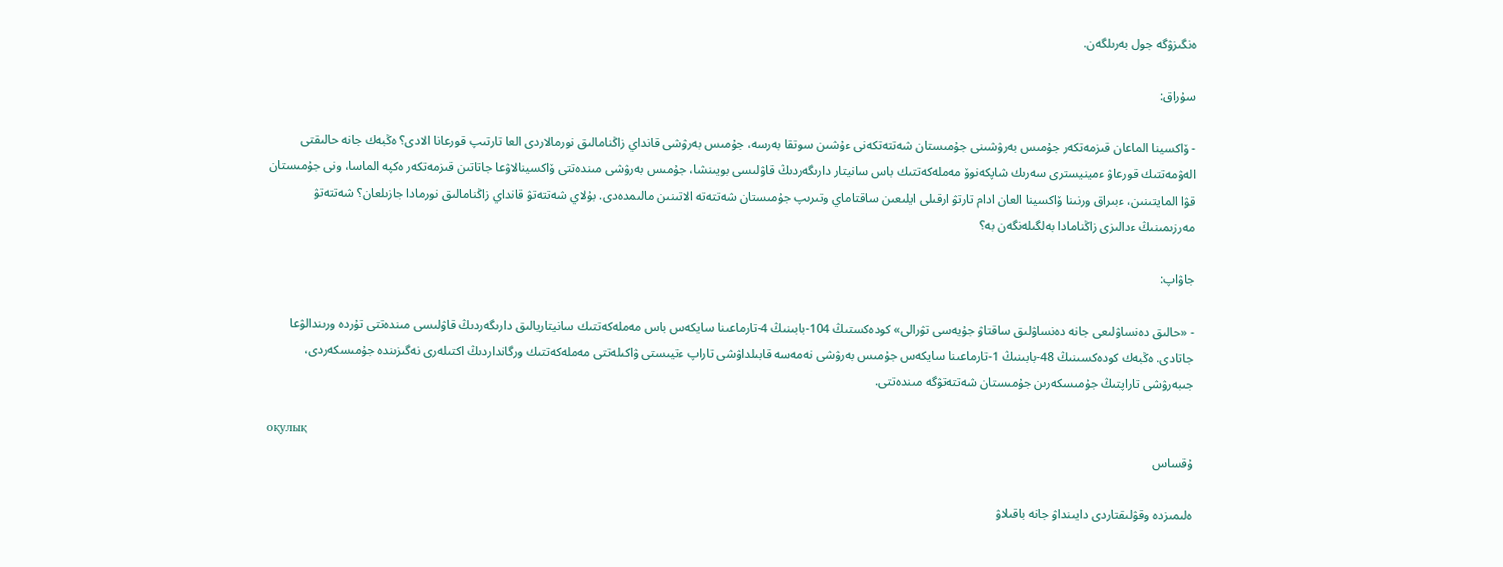ەنگىزۋگە جول بەرىلگەن.

سۇراق:

- ۆاكسينا الماعان قىزمەتكەر جۇمىس بەرۋشىنى جۇمىستان شەتتەتكەنى ءۇشىن سوتقا بەرسە، جۇمىس بەرۋشى قانداي زاڭنامالىق نورمالاردى العا تارتىپ قورعانا الادى؟ ەڭبەك جانە حالىقتى الەۋمەتتىك قورعاۋ ءمينيسترى سەرىك شاپكەنوۆ مەملەكەتتىك باس سانيتار دارىگەردىڭ قاۋلىسى بويىنشا، جۇمىس بەرۋشى مىندەتتى ۆاكسينالاۋعا جاتاتىن قىزمەتكەر ەكپە الماسا، ونى جۇمىستان قۋا المايتىنىن، ءبىراق ورنىنا ۆاكسينا العان ادام تارتۋ ارقىلى ايلىعىن ساقتاماي وتىرىپ جۇمىستان شەتتەتە الاتىنىن مالىمدەدى. بۇلاي شەتتەتۋ قانداي زاڭنامالىق نورمادا جازىلعان؟ شەتتەتۋ مەرزىمىنىڭ ءدالىزى زاڭنامادا بەلگىلەنگەن بە؟

جاۋاپ:

- «حالىق دەنساۋلىعى جانە دەنساۋلىق ساقتاۋ جۇيەسى تۋرالى» كودەكستىڭ 104-بابىنىڭ 4-تارماعىنا سايكەس باس مەملەكەتتىك سانيتاريالىق دارىگەردىڭ قاۋلىسى مىندەتتى تۇردە ورىندالۋعا جاتادى. ەڭبەك كودەكسىنىڭ 48-بابىنىڭ 1-تارماعىنا سايكەس جۇمىس بەرۋشى نەمەسە قابىلداۋشى تاراپ ءتيىستى ۋاكىلەتتى مەملەكەتتىك ورگانداردىڭ اكتىلەرى نەگىزىندە جۇمىسكەردى، جىبەرۋشى تاراپتىڭ جۇمىسكەرىن جۇمىستان شەتتەتۋگە مىندەتتى.

оқулық
ۇقساس

ەلىمىزدە وقۋلىقتاردى دايىنداۋ جانە باقىلاۋ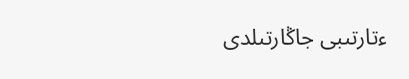ءتارتىبى جاڭارتىلدى